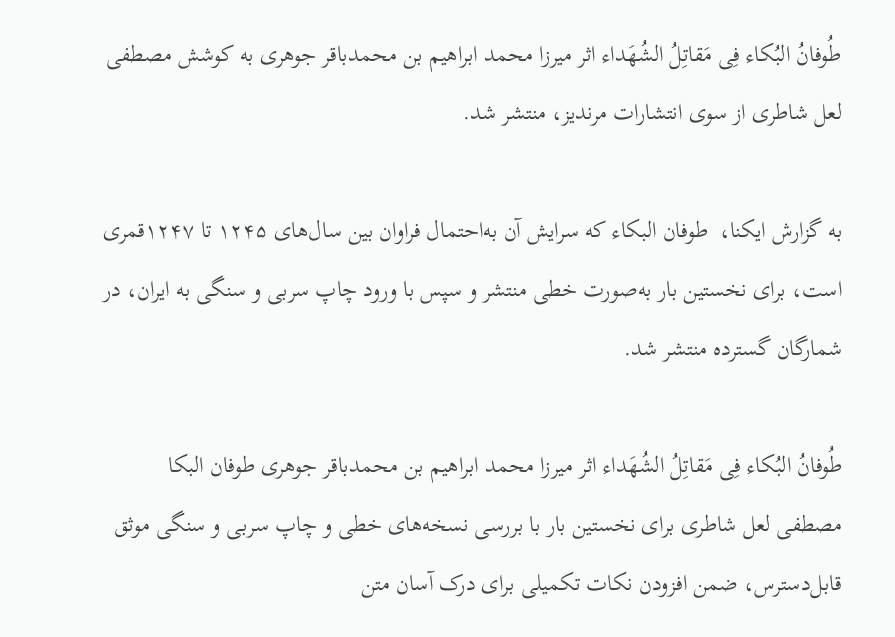طُوفانُ البُکاء فِی مَقاتِلُ الشُهَداء اثر میرزا محمد ابراهیم بن محمدباقر جوهری به کوشش مصطفی لعل شاطری از سوی انتشارات مرندیز، منتشر شد.

به گزارش ایکنا،  طوفان البکاء که سرایش آن به‌احتمال فراوان بین سال‌های ۱۲۴۵ تا ۱۲۴۷قمری است، برای نخستین بار به‌صورت خطی منتشر و سپس با ورود چاپ سربی و سنگی به ایران، در شمارگان گسترده منتشر شد.

طُوفانُ البُکاء فِی مَقاتِلُ الشُهَداء اثر میرزا محمد ابراهیم بن محمدباقر جوهری طوفان البکا
مصطفی لعل شاطری برای نخستین بار با بررسی نسخه‌های خطی و چاپ سربی و سنگی موثق قابل‌دسترس، ضمن افزودن نکات تکمیلی برای درک آسان متن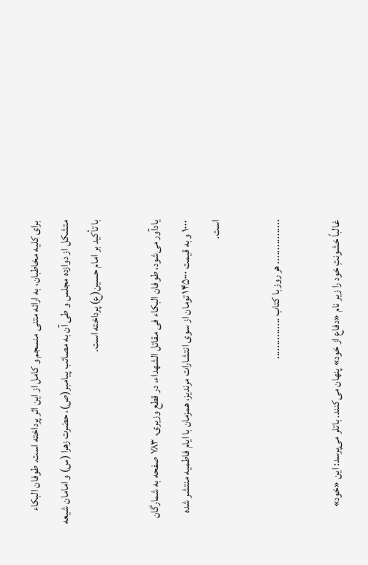برای کلیه مخاطبان، به ارائه متنی منسجم و کامل از این اثر پرداخته است. طوفان البکاء متشکل از دوازده مجلس و طی آن به مصائب پیامبر(ص)، حضرت زهرا (س) و امامان شیعه با تأکید بر امام حسین(ع) پرداخته است.

یادآور می‌شود، طوفان البکاء فی مقاتل الشهداء، در قطع وزیری، ۷۸۳ صفحه به شمارگان ۱۰۰۰ و به قیمت ۱۴۵۰۰۰ تومان از سوی انتشارات مرندیز، همزمان با ایام فاطمیه منتشر شده است.

................ هر روز با کتاب ...............

غالباً خشونتِ خود را زیر نام «دفاع از خود» پنهان می‌کنند. باتلر می‌پرسد: این «خود»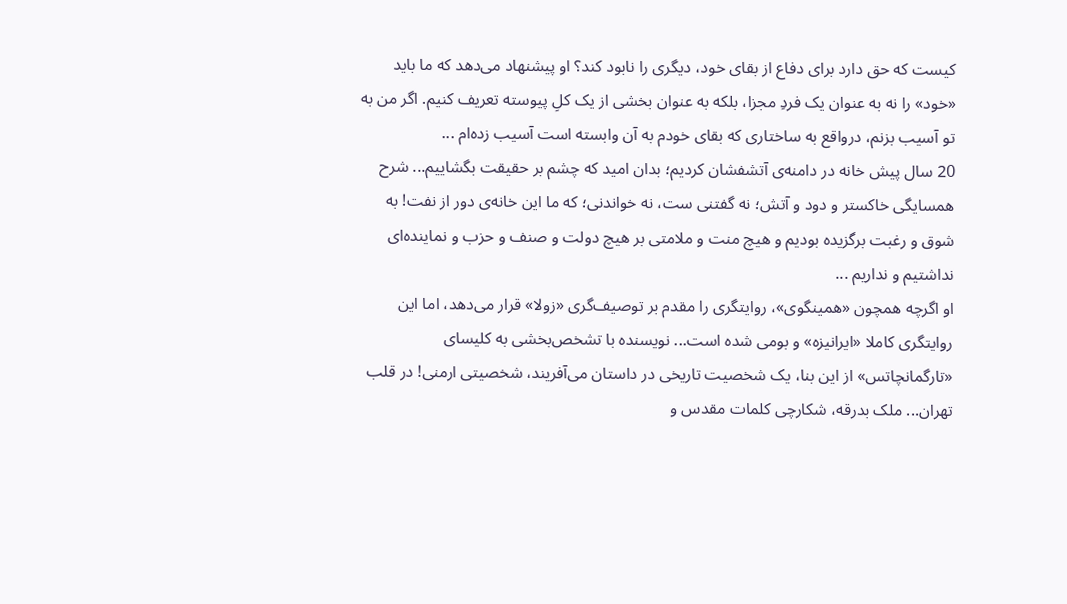کیست که حق دارد برای دفاع از بقای خود، دیگری را نابود کند؟ او پیشنهاد می‌دهد که ما باید «خود» را نه به عنوان یک فردِ مجزا، بلکه به عنوان بخشی از یک کلِ پیوسته تعریف کنیم. اگر من به تو آسیب بزنم، درواقع به ساختاری که بقای خودم به آن وابسته است آسیب زده‌ام ...
20 سال پیش خانه در دامنه‌ی آتشفشان کردیم؛ بدان امید که چشم بر حقیقت بگشاییم... شرح همسایگی خاکستر و دود و آتش؛ نه گفتنی ست، نه خواندنی؛ که ما این خانه‌ی دور از نفت! به شوق و رغبت برگزیده بودیم و هیچ منت و ملامتی بر هیچ دولت و صنف و حزب و نماینده‌ای نداشتیم و نداریم ...
او اگرچه همچون «همینگوی»، روایتگری را مقدم بر توصیف‌گری «زولا» قرار می‌دهد، اما این روایتگری کاملا «ایرانیزه» و بومی شده است... نویسنده با تشخص‌بخشی به کلیسای «تارگمانچاتس» از این بنا، یک شخصیت تاریخی در داستان می‌آفریند، شخصیتی ارمنی! در قلب تهران... ملک بدرقه، شکارچی کلمات مقدس و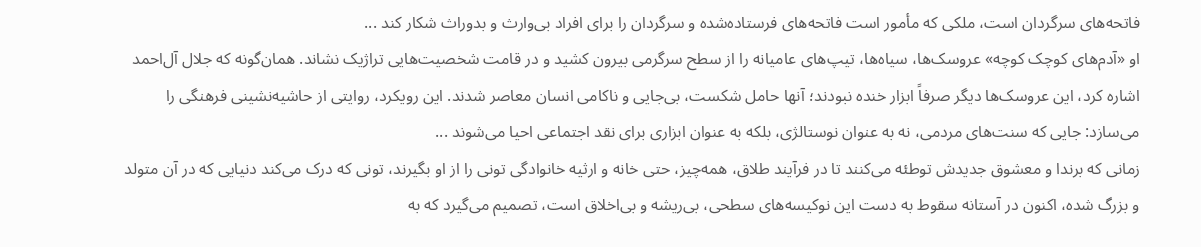فاتحه‌های سرگردان است، ملکی که مأمور است فاتحه‌های فرستاده‌شده و سرگردان را برای افراد بی‌وارث و بد‌وراث شکار کند ...
او «آدم‌های کوچک کوچه» عروسک‌ها، سیاه‌ها، تیپ‌های عامیانه را از سطح سرگرمی بیرون کشید و در قامت شخصیت‌هایی تراژیک نشاند. همان‌گونه که جلال آل‌احمد اشاره کرد، این عروسک‌ها دیگر صرفاً ابزار خنده نبودند؛ آنها حامل شکست، بی‌جایی و ناکامی انسان معاصر شدند. این رویکرد، روایتی از حاشیه‌نشینی فرهنگی را می‌سازد: جایی که سنت‌های مردمی، نه به عنوان نوستالژی، بلکه به عنوان ابزاری برای نقد اجتماعی احیا می‌شوند ...
زمانی که برندا و معشوق جدیدش توطئه می‌کنند تا در فرآیند طلاق، همه‌چیز، حتی خانه و ارثیه‌ خانوادگی تونی را از او بگیرند، تونی که درک می‌کند دنیایی که در آن متولد و بزرگ شده، اکنون در آستانه‌ سقوط به دست این نوکیسه‌های سطحی، بی‌ریشه و بی‌اخلاق است، تصمیم می‌گیرد که به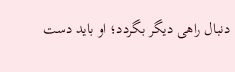دنبال راهی دیگر بگردد؛ او باید دست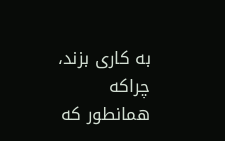به کاری بزند، چراکه همانطور که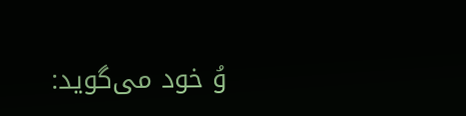وُ خود می‌گوید: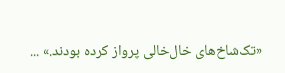«تک‌شاخ‌های خال‌خالی پرواز کرده بودند.» ...